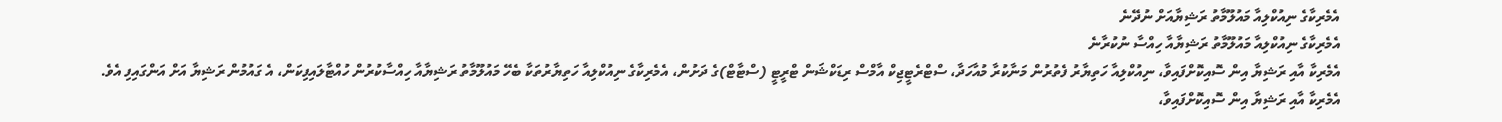އެމެރިކާގެ ނިއުކްލިއާ މައުލޫމާތު ރަޝިޔާއަށް ނުދޭނެ
އެމެރިކާގެ ނިއުކްލިއާ މައުލޫމާތު ރަޝިޔާއާ ހިއްސާ ނުކުރާނެ
އެމެރިކާ އާއި ރަޝިޔާ އިން ސޮއިކޮށްފައިވާ، ނިއުކްލިއާ ހަތިޔާރު ފެތުރުން މަނާކުރާ މުއާހަދާ، ސްޓްރެޓީޖިކް އާމްސް ރިޑަކްޝަން ޓްރީޓީ (ސްޓާޓް)ގެ ދަށުން، އެމެރިކާގެ ނިއުކްލިއާ ހަތިޔާރުތަކާ ބެހޭ މައުލޫމާތު ރަޝިޔާއާ ހިއްސާކުރުން ހުއްޓާލައިފިކަން، އެ ގައުމުން ރަޝިޔާ އަށް އަންގައިފި އެވެ.
އެމެރިކާ އާއި ރަޝިޔާ އިން ސޮއިކޮށްފައިވާ،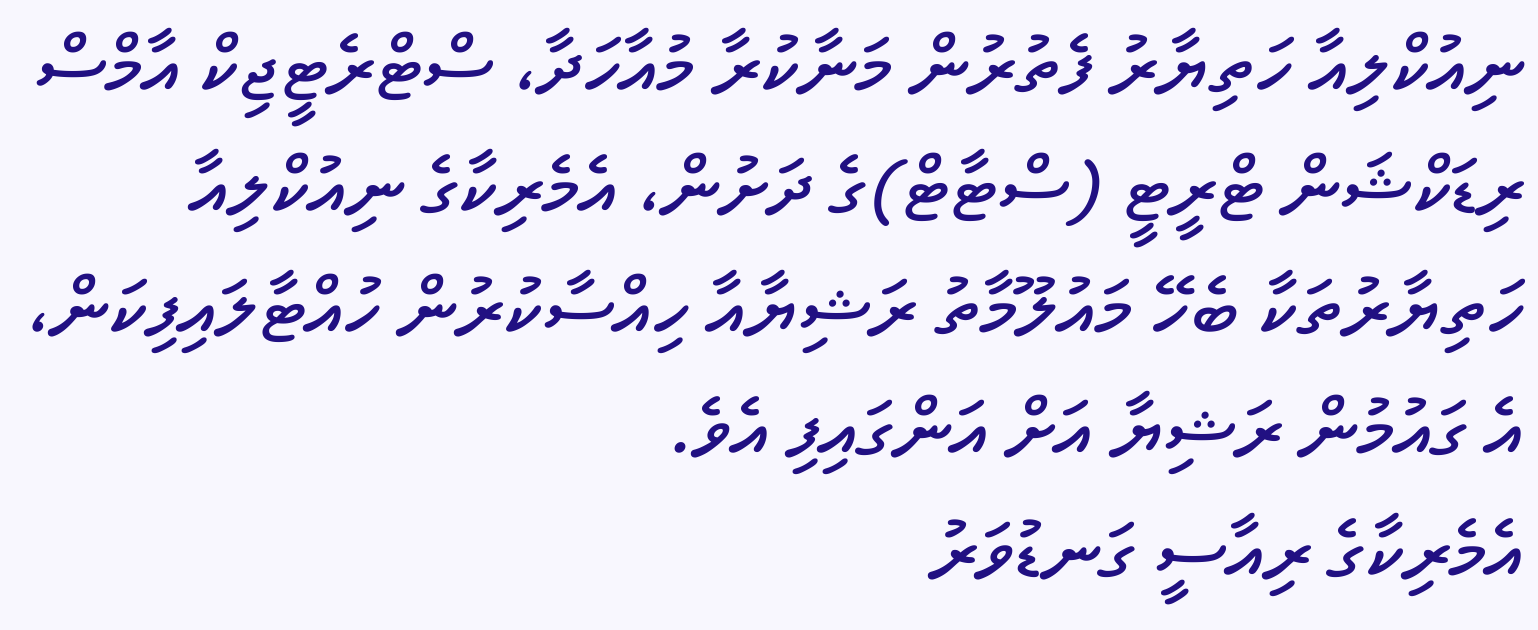ނިއުކްލިއާ ހަތިޔާރު ފެތުރުން މަނާކުރާ މުއާހަދާ، ސްޓްރެޓީޖިކް އާމްސް ރިޑަކްޝަން ޓްރީޓީ (ސްޓާޓް)ގެ ދަށުން، އެމެރިކާގެ ނިއުކްލިއާ ހަތިޔާރުތަކާ ބެހޭ މައުލޫމާތު ރަޝިޔާއާ ހިއްސާކުރުން ހުއްޓާލައިފިކަން، އެ ގައުމުން ރަޝިޔާ އަށް އަންގައިފި އެވެ.
އެމެރިކާގެ ރިއާސީ ގަނޑުވަރު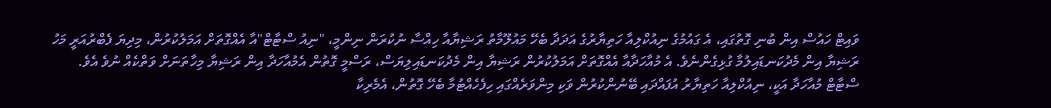ވައިޓް ހައުސް އިން ބުނި ގޮތުގައި، އެ ގައުމުގެ ނިއުކްލިއާ ހަތިޔާރުގެ އަދަދާ ބެހޭ މައުލޫމާތު ރަޝިޔާއާ ހިއްސާ ނުކުރަން ނިންމީ، "ނިއު ސްޓާޓް"އާ އެއްގޮތަށް އަމަލުކުރުން، މިދިޔަ ފެބްރުއަރީ މަހު ރަޝިޔާ އިން މެދުކަނޑައިލުމާ ގުޅިގެންނެވެ. އެ މުއާހަދާއާ އެއްގޮތަށް އަމަލުކުރުން ރަޝިޔާ އިން މެދުކަނޑައިލިޔަސް، ރަސްމީ ގޮތުން އެމުއާހަދާ އިން ރަޝިޔާ މިހާތަނަށް ވަތްކެއް ނުވެ އެވެ.
ސްޓާޓް މުއާހަދާ އަކީ، ނިއުކްލިއާ ހަތިޔާރު އުފައްދައި ބޭނުންކުރުން ވަކި މިންވަރެއްގައި ހިފެހެއްޓުމާ ބެހޭ ގޮތުން، އެމެރިކާ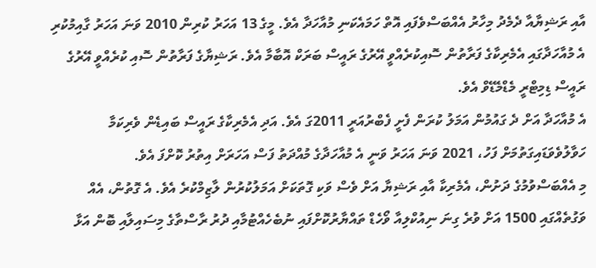އާއި ރަޝިޔާއާ ދެމެދު މިހާރު އެއްބަސްވެފައި އޮތް ހަމައެކަނި މުއާހަދާ އެވެ. މީގެ 13 އަހަރު ކުރިން 2010 ވަނަ އަހަރު ގާއިމުކުރި އެ މުއާހަދާގައި އެމެރިކާގެ ފަރާތުން ސޮއިކުރެއްވީ އޭރުގެ ރައީސް ބަރަކް އޮބާމާ އެވެ. ރަޝިޔާގެ ފަރާތުން ސޮއި ކުރެއްވީ އޭރުގެ ރައީސް ޑިމިޓްރީ މެޑްމެޑޭވް އެވެ.
އެ މުއާހަދާ އަށް ދެ ގައުމުން އަމަލު ކުރަން ފެށީ ފެބްރުއަރީ 2011ގަ އެވެ. އަދި އެމެރިކާގެ ރައީސް ބައިޑެން ވެރިކަމާ ހަވާލުވެވަޑައިގަތުމަށް ފަހު، 2021 ވަނަ އަހަރު ވަނީ އެ މުއާހަދާގެ މުއްދަތު ފަސް އަހަރަށް އިތުރު ކޮށްފަ އެވެ.
މި އެއްބަސްވުމުގެ ދަށުން، އެމެރިކާ އާއި ރަޝިޔާ އަށް ވެސް ވަކި ގޮތަކަށް އަމަލުކުރުން ލާޒިމްކުރެ އެވެ. އެ ގޮތުން، އެއް ވަގުތެއްގައި 1500 އަށް ވުރެ ގިނަ ނިއުކްލިއާ ވޯހެޑް ތައްޔާރުކޮށްފައި ނުބެހެއްޓުމާއި ދުރު ރާސްތާގެ މިސައިލާއި ބޮން އަޅާ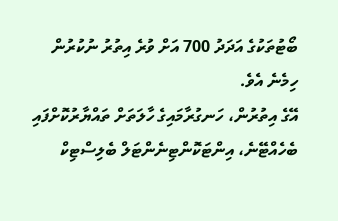ބޯޓުތަކުގެ އަދަދު 700 އަށް ވުރެ އިތުރު ނުކުރުން ހިމެނެ އެވެ.
އޭގެ އިތުރުން، ހަނގުރާމައިގެ ހާލަތަށް ތައްޔާރުކޮށްފައި ބެހެއްޓޭނެ، އިންޓަކޮންޓިނެންޓަލް ބެލިސްޓިކް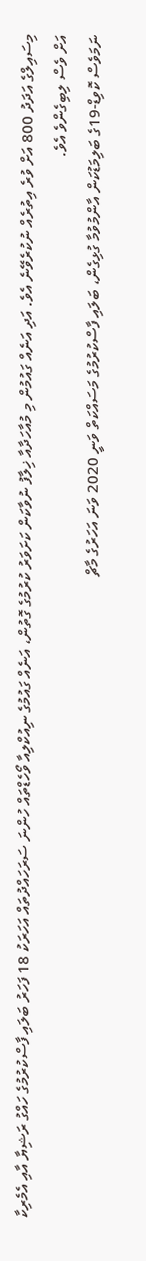މިސައިލްގެ އަދަދު 800 އަށް ވުރެ އިތުރެއް ނުކުރެވޭނެ އެވެ. އަދި އަނެއް ގައުމުން މި މުއާހަދާއާ ޚިލާފު ނުވާކަން ކަށަވަރު ކުރުމުގެ ގޮތުން، އަނެއް ގައުމުގެ ނިއުކްލިއާ ވޯހެޑްތައް ހުންނަ ސަރަހައްދުތައް އަހަރަކު 18 ފަހަރު ބަލައި ފާސްކުރުމުގެ ހައްގު ރަޝިޔާ އާއި އެމެރިކާ އަށް ވެސް ލިބިގެންވެ އެވެ.
ނަމަވެސް ކޮވިޑް-19ގެ ބަލިމަޑުކަން އާންމުވުމާ ގުޅިގެން، ބަލައި ފާސްކުރުމުގެ މަސައްކަތް ވަނީ 2020 ވަނަ އަހަރުގެ މާޗް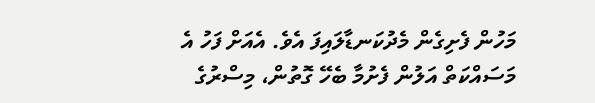މަހުން ފެށިގެން މެދުކަނޑާލައިފަ އެވެ. އެއަށް ފަހު އެ މަސައްކަތް އަލުން ފެށުމާ ބެހޭ ގޮތުން، މިސްރުގެ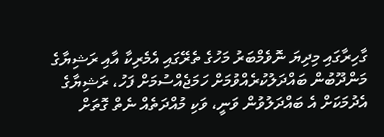ގާހިރާގައި މިދިޔަ ނޮވެމްބަރު މަހުގެ ތެރޭގައި އެމެރިކާ އާއި ރަޝިޔާގެ މަންދޫބުން ބައްދަލުކުރެއްވުމަށް ހަމަޖެއްސުމަށް ފަހު، ރަޝިޔާގެ އެދުމަކަށް އެ ބައްދަލުވުން ވަނީ، ވަކި މުއްދަތެއް ނެތް ގޮތަށް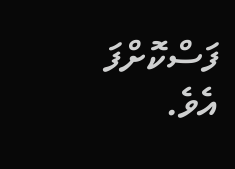ފަސްކޮށްފަ އެވެ.